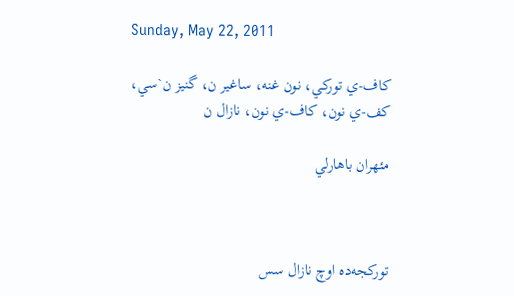Sunday, May 22, 2011

كاف-ي توركي، نون غنه، ساغير ن، گنيز ن`سي، كف-ي نون، كاف-ي نون، نازال ن

مئهران باهارلي



توركجه‌ده اوچ نازال سس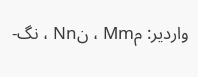واردير: مMm ، نNn ، نگ-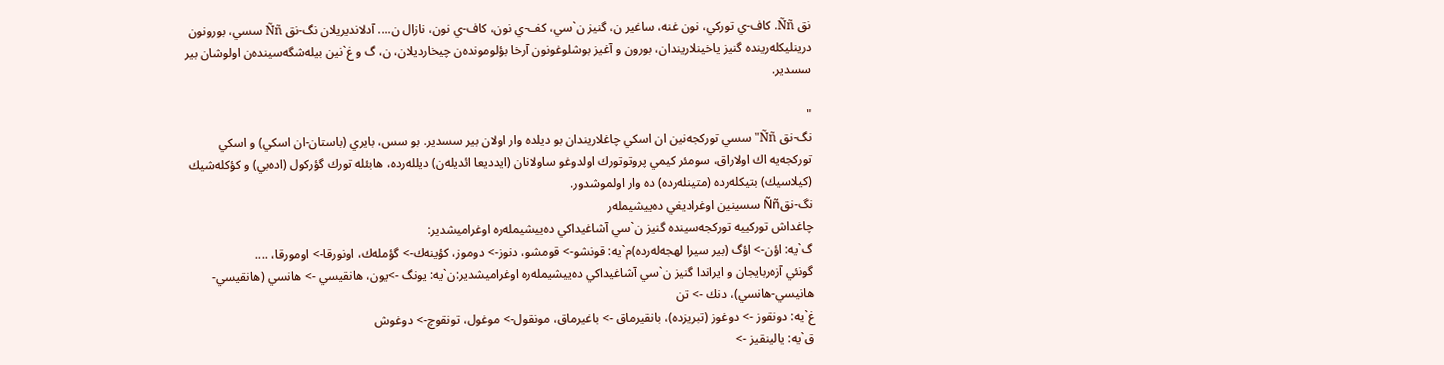نق Ññ. كاف-ي توركي، نون غنه، ساغير ن، گنيز ن`سي، كف-ي نون، كاف-ي نون، نازال ن.... آدلانديريلان نگ-نق Ññ سسي، بورونون درينليكله‌رينده گنيز ياخينلاريندان، بورون و آغيز بوشلوغونون آرخا بؤلومونده‌ن چيخارديلان، ن، گ و غ`نين بيله‌شگه‌سينده‌ن اولوشان بير سسدير.

"
نگ-نق Ññ" سسي توركجه‌نين ان اسكي چاغلاريندان بو ديلده وار اولان بير سسدير. بو سس، بايري (باستان-ان اسكي) و اسكي توركجه‌يه اك اولاراق، سومئر كيمي پروتوتورك اولدوغو ساولانان (ايدديعا ائديله‌ن) ديلله‌رده، هابئله تورك گؤركول (اده‌بي) و كؤكله‌شيك (كيلاسيك) بتيكله‌رده (متينله‌رده) ده وار اولموشدور.
نگ-نقÑñ سسينين اوغراديغي ده‌ييشيمله‌ر
چاغداش توركييه توركجه‌سينده گنيز ن`سي آشاغيداكي ده‌ييشيمله‌ره اوغراميشدير:
گ`يه: اؤن-> اؤگ (بير سيرا لهجه‌له‌رده)م`يه: قونشو-> قومشو، دنوز-> دوموز، كؤينه‌ك-> گؤمله‌ك، اونورقا-> اومورقا، ....
گونئي آزه‌ربايجان و ايراندا گنيز ن`سي آشاغيداكي ده‌ييشيمله‌ره اوغراميشدير:ن`يه: يونگ ->يون، هانقيسي -> هانسي (هانقيسي-هانيسي-هانسي)، دنك -> تن
غ`يه: دونقوز -> دوغوز (تبريزده)، بانقيرماق -> باغيرماق، مونقول-> موغول، تونقوچ-> دوغوش
ق`يه: يالينقيز ->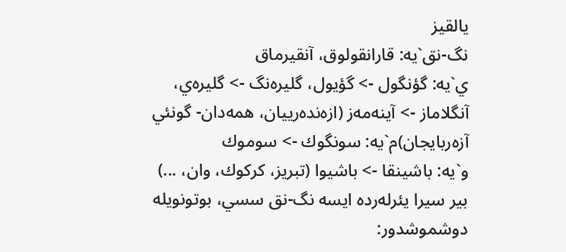يالقيز
نگ-نق`يه: قارانقولوق، آنقيرماق
ي`يه: گؤنگول -> گؤيول، گليره‌نگ -> گليره‌‌ي، آنگلاماز -> آينه‌مه‌ز (ازه‌نده‌رييان، همه‌دان- گونئي آزه‌ربايجان)م`يه: سونگوك -> سوموك
و`يه: باشينقا -> باشيوا (تبريز، كركوك، وان، ...)
بير سيرا يئرله‌رده ايسه نگ-نق سسي، بوتونويله دوشموشدور: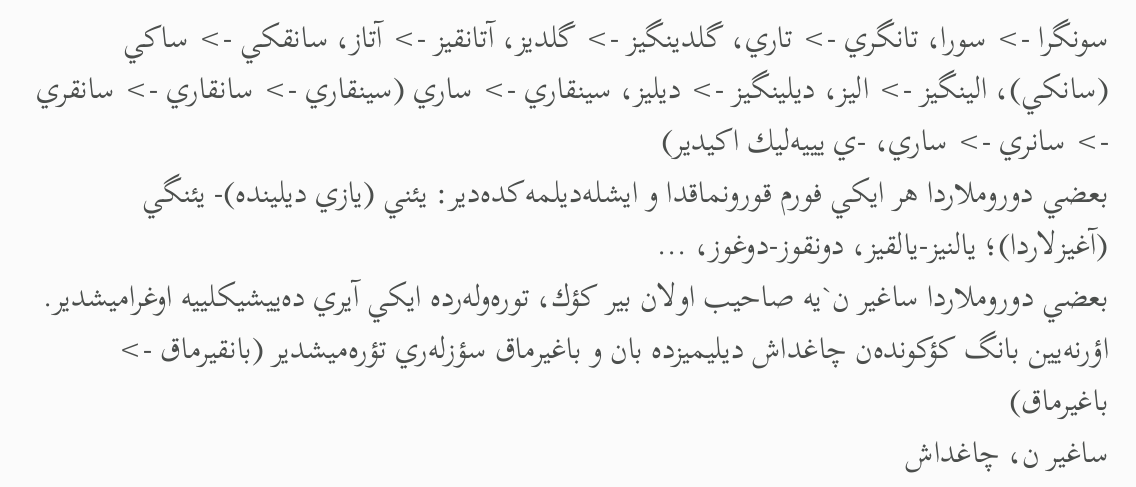سونگرا -> سورا، تانگري -> تاري، گلدينگيز -> گلديز، آتانقيز -> آتاز، سانقكي -> ساكي (سانكي)، الينگيز -> اليز، ديلينگيز -> ديليز، سينقاري -> ساري (سينقاري -> سانقاري -> سانقري -> سانري -> ساري، -ي يييه‌ليك اكيدير)
بعضي دوروملاردا هر ايكي فورم قورونماقدا و ايشله‌ديلمه‌كده‌دير: يئني (يازي ديلينده)- يئنگي (آغيزلاردا)؛ يالنيز-يالقيز، دونقوز-دوغوز، ...
بعضي دوروملاردا ساغير ن`يه صاحيب اولان بير كؤك، توره‌وله‌رده ايكي آيري ده‌ييشيكلييه اوغراميشدير. اؤرنه‌يين بانگ كؤكونده‌ن چاغداش ديليميزده بان و باغيرماق سؤزله‌ري تؤره‌ميشدير (بانقيرماق -> باغيرماق)
ساغير ن، چاغداش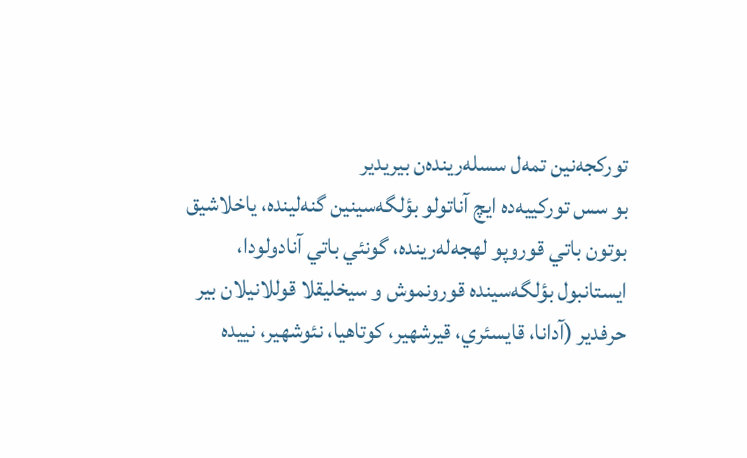توركجه‌نين تمه‌ل سسله‌رينده‌ن بيريدير
بو سس توركييه‌ده ايچ آناتولو بؤلگه‌سينين گنه‌لينده، ياخلاشيق بوتون باتي قوروپو لهجه‌له‌رينده، گونئي باتي آنادولودا، ايستانبول بؤلگه‌سينده قورونموش و سيخليقلا قوللانيلان بير حرفدير (آدانا، قايسئري، قيرشهير، كوتاهيا، نئوشهير، نييده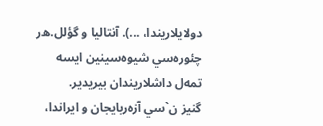دولايلاريندا، ...). آنتاليا و گؤلل.ه‌ر چئوره‌سي شيوه‌سينين ايسه تمه‌ل داشلاريندان بيريدير.
گنيز ن`سي آزه‌ربايجان و ايراندا،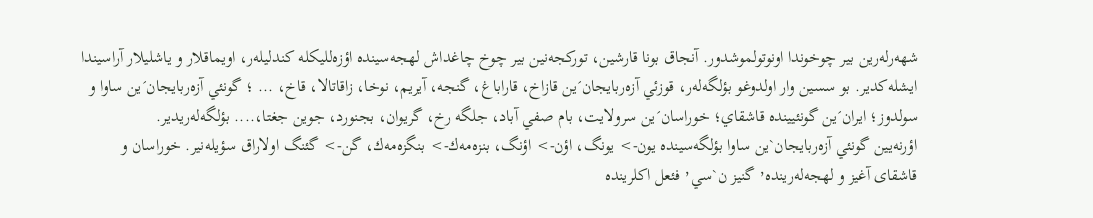شهه‌رله‌رين بير چوخوندا اونوتولموشدور. آنجاق بونا قارشين، توركجه‌نين بير چوخ چاغداش لهجه‌سينده اؤزه‌لليكله كندليله‌ر، اويماقلار و ياشليلار آراسيندا ايشله‌كدير. بو سسين وار اولدوغو بؤلگه‌له‌ر، قوزئي آزه‌ربايجان´ين قازاخ، قاراباغ، گنجه، آيريم، نوخا، زاقاتالا، قاخ، ... ؛ گونئي آزه‌ربايجان´ين ساوا و سولدوز؛ ايران´ين گونئيينده قاشقاي؛ خوراسان´ين سرولايت، بام صفي آباد، جلگه رخ، گريوان، بجنورد، جوين جغتا،.... بؤلگه‌له‌ريدير.
اؤرنه‌يين گونئي آزه‌ربايجان`ين ساوا بؤلگه‌سينده يون-> يونگ، اؤن-> اؤنگ، بنزه‌مه‌ك-> بنگزه‌مه‌ك، گن-> گئنگ اولاراق سؤيله‌نير. خوراسان و قاشقاى آغيز و لهجه‌له‌رينده٬ گنيز ن`سي٬ فئعل اكلرينده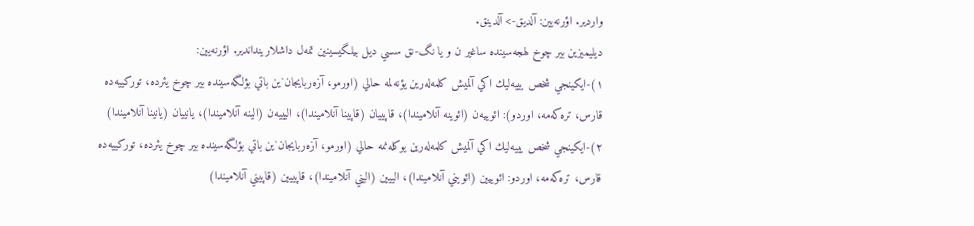واردير. اؤرنه‌يين: آلديق-> آلدينق.
ديليميزين بير چوخ لهجه‌سينده ساغير ن و يا نگ-نق سسي ديل بيلگيسينين تمه‌ل داشلارينداندير. اؤرنه‌يين:
١)-ايكينجي شخص يييه‌ليك اكي آلميش كلمه‌له‌رين يؤنه‌لمه حالي (اورمو، آزه‌ربايجان`ين باتي بؤلگه‌سينده بير چوخ يئرده، توركييه‌ده قارس، تره‌كه‌مه، اوردو): ائوييه‌ن (ائوينه آنلاميندا)، قاپييان (قاپينا آنلاميندا)، اليييه‌ن (الينه آنلاميندا)، يانييان (يانينا آنلاميندا)
٢)-ايكينجي شخص يييه‌ليك اكي آلميش كلمه‌له‌رين يوكله‌نمه حالي (اورمو، آزه‌ربايجان`ين باتي بؤلگه‌سينده بير چوخ يئرده، توركييه‌ده قارس، تره‌كه‌مه، اوردو: ائوييين (ائويني آنلاميندا)، الييين (اليني آنلاميندا)، قاپييين (قاپيني آنلاميندا)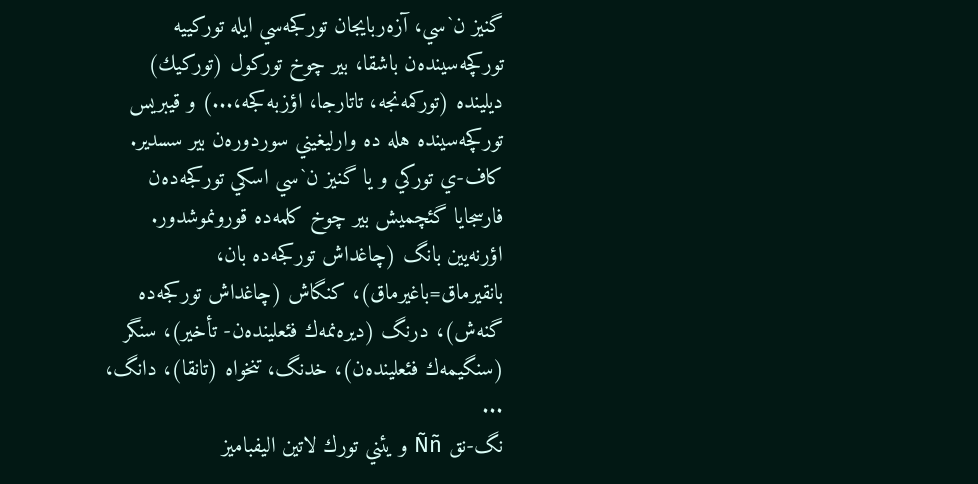گنيز ن`سي، آزه‌ربايجان توركجه‌سي ايله توركييه توركچه‌سينده‌ن باشقا، بير چوخ توركول (توركيك) ديلينده (توركمه‌نجه، تاتارجا، اؤزبه‌كجه،...) و قيبريس توركچه‌سينده هله ده وارليغيني سوردوره‌ن بير سسدير.
كاف-ي توركي و يا گنيز ن`سي اسكي توركجه‌ده‌ن فارسجايا گئچميش بير چوخ كلمه‌ده قورونموشدور. اؤرنه‌يين بانگ (چاغداش توركجه‌ده بان، بانقيرماق=باغيرماق)، كنگاش (چاغداش توركجه‌ده گنه‌ش)، درنگ (ديره‌نمه‌ك فئعلينده‌ن- تأخير)، سنگر (سنگيمه‌ك فئعلينده‌ن)، خدنگ، تنخواه (تانقا)، دانگ، ...
نگ-نق Ññ و يئني تورك لاتين اليفباميز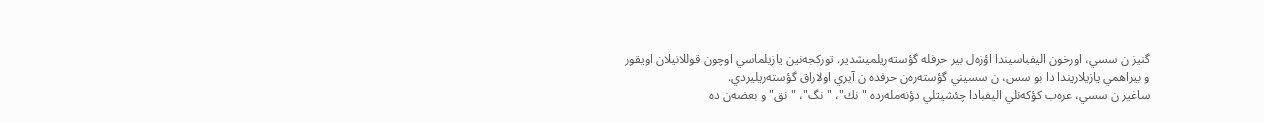گنيز ن سسي، اورخون اليفباسيندا اؤزه‌ل بير حرفله گؤسته‌ريلميشدير. توركجه‌نين يازيلماسي اوچون قوللانيلان اويقور و بيراهمي يازيلاريندا دا بو سس، ن سسيني گؤسته‌ره‌ن حرفده ن آيري اولاراق گؤسته‌ريليردي.
ساغير ن سسي، عره‌ب كؤكه‌نلي اليفبادا چئشيتلي دؤنه‌مله‌رده "نك"، "نگ"، "نق" و بعضه‌ن ده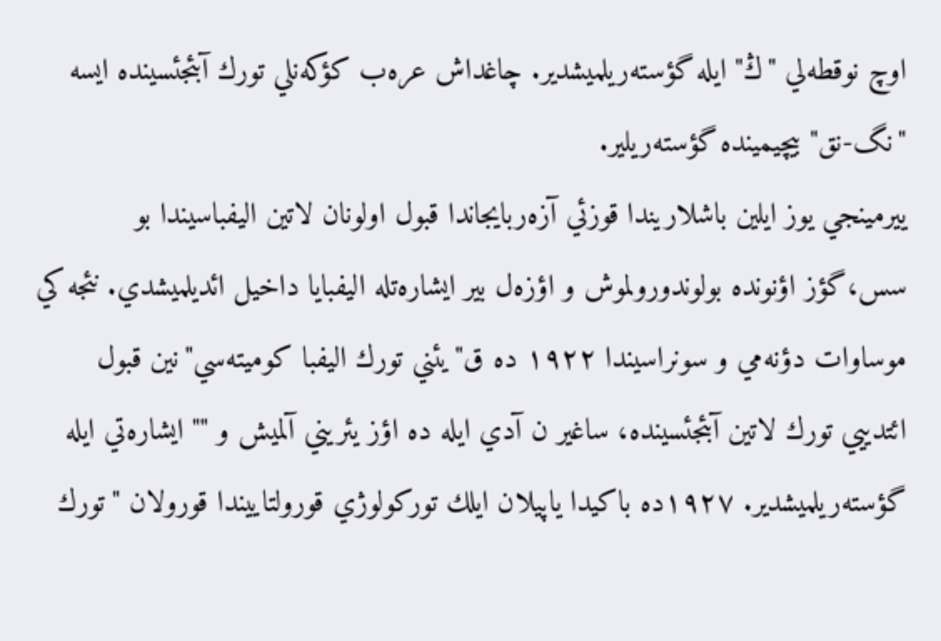اوچ نوقطه‌لي "ڭ" ايله گؤسته‌ريلميشدير. چاغداش عره‌ب كؤكه‌نلي تورك آبئجئسينده ايسه "نگ-نق" بيچيمينده گؤسته‌ريلير.
ييرمينجي يوز ايلين باشلاريندا قوزئي آزه‌ربايجاندا قبول اولونان لاتين اليفباسيندا بو سس،گؤز اؤنونده بولوندورولموش و اؤزه‌ل بير ايشاره‌تله اليفبايا داخيل ائديلميشدي. نئجه كي موساوات دؤنه‌مي و سونراسيندا ١٩٢٢ ده ق"يئني تورك اليفبا كوميته‌سي"نين قبول ائتدييي تورك لاتين آبئجئسينده، ساغير ن آدي ايله ده اؤز يئريني آلميش و "" ايشاره‌تي ايله گؤسته‌ريلميشدير. ١٩٢٧ده باكيدا ياپيلان ايلك توركولوژي قورولتاييندا قورولان "تورك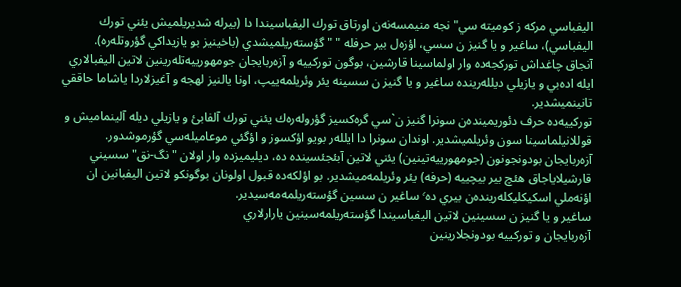اليفباسي مركه ز كوميته سي" نجه منيمسه‌نه‌ن اورتاق تورك اليفباسيندا دا (بيرله شديريلميش يئني تورك اليفباسي)، ساغير و يا گنيز ن سسي، اؤزه‌ل بير حرفله " " گؤسته‌ريلميشدي (باخينيز بو يازيداكي گؤروتله‌ره).
آنجاق چاغداش توركجه‌ده وار اولماسينا قارشين، بوگون توركييه و آزه‌ربايجان جومهورييه‌تله‌رينين لاتين اليفبالاري ايله اده‌بي و يازيلي ديلله‌رينده ساغير و يا گنيز ن سسينه يئر وئريلمه‌ييپ، اونا يالنيز لهجه و آغيزلاردا ياشاما حاققي تانينميشدير.
توركييه‌ده حرف دئوريمينده‌ن سونرا گنيز ن`سي گره‌كسيز گؤروله‌ره‌ك يئني تورك آلفابئ و يازيلي ديله آلينماميش و قوللانيلماسينا سون وئريلميشدير. اوندان سونرا دا ايلله‌ر بويو اؤكسوز و اؤگئي موعاميله‌سي گؤرموشدور.
آزه‌ربايجان بودونجونون (جومهورييه‌تينين) يئني لاتين آبئجئسينده ده، ديليميزده وار اولان "نگ-نق" سسيني قارشيلاياجاق هئچ بير بيچييه (حرفه) يئر وئريلمه‌ميشدير. بو اؤلكه‌ده قبول اولونان بوگونكو لاتين اليفبانين ان اؤنه‌ملي اسكيكليكله‌رينده‌ن بيري ده٬ ساغير ن سسين گؤسته‌ريلمه‌مه‌سيدير.
ساغير و يا گنيز ن سسينين لاتين اليفباسيندا گؤسته‌ريلمه‌سينين يارارلاري
آزه‌ربايجان و توركييه بودونجلارينين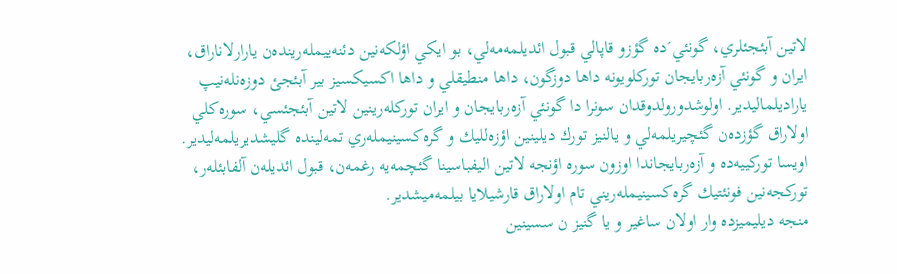لاتين آبئجئلري، گونئي´ده گؤزو قاپالي قبول ائديلمه‌مه‌لي، بو ايكي اؤلكه‌نين دئنه‌ييمله‌رينده‌ن يارارلاناراق، ايران و گونئي آزه‌ربايجان توركلويونه داها دوزگون، داها منطيقلي و داها اكسيكسيز بير آبئجئ دوزه‌نله‌نيپ ياراديلماليدير. اولوشدورولدوقدان سونرا دا گونئي آزه‌ربايجان و ايران توركله‌رينين لاتين آبئجئسي، سوره‌كلي اولاراق گؤزده‌ن گئچيريلمه‌لي و يالنيز تورك ديلينين اؤزه‌لليك و گره‌كسينيمله‌ري تمه‌لينده گليشديريلمه‌ليدير. اويسا توركييه‌ده و آزه‌ربايجاندا اوزون سوره اؤنجه لاتين اليفباسينا گئچمه‌يه رغمه‌ن، قبول ائديله‌ن آلفابئله‌ر، توركجه‌نين فونئتيك گره‌كسينيمله‌ريني تام اولاراق قارشيلايا بيلمه‌ميشدير.
منجه ديليميزده وار اولان ساغير و يا گنيز ن سسينين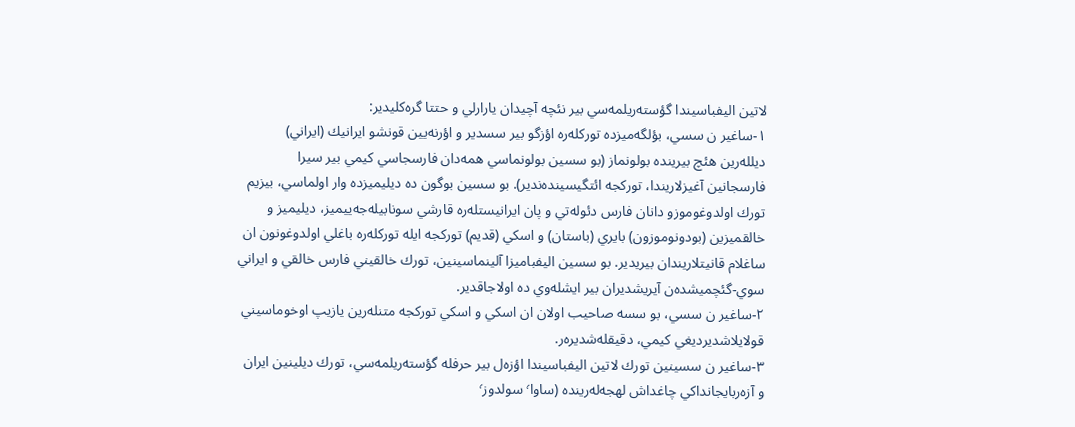لاتين اليفباسيندا گؤسته‌ريلمه‌سي بير نئچه آچيدان يارارلي و حتتا گره‌كليدير:
١-ساغير ن سسي، بؤلگه‌ميزده توركله‌ره اؤزگو بير سسدير و اؤرنه‌يين قونشو ايرانيك (ايراني) ديلله‌رين هئچ بيرينده بولونماز (بو سسين بولونماسي همه‌دان فارسجاسي كيمي بير سيرا فارسجانين آغيزلاريندا، توركجه ائتگيسينده‌ندير). بو سسين بوگون ده ديليميزده وار اولماسي، بيزيم تورك اولدوغوموزو دانان فارس دئوله‌تي و پان ايرانيستله‌ره قارشي سونابيله‌جه‌ييميز، ديليميز و خالقميزين (بودونوموزون) بايري (باستان) و اسكي (قديم) توركجه ايله توركله‌ره باغلي اولدوغونون ان ساغلام قانيتلاريندان بيريدير. بو سسين اليفباميزا آلينماسينين، تورك خالقيني فارس خالقي و ايراني سوي-گئچميشده‌ن آيريشديران بير ايشله‌وي ده اولاجاقدير.
٢-ساغير ن سسي، بو سسه صاحيب اولان ان اسكي و اسكي توركجه متنله‌رين يازيپ اوخوماسيني قولايلاشديرديغي كيمي، دقيقله‌شديره‌ر.
٣-ساغير ن سسينين تورك لاتين اليفباسيندا اؤزه‌ل بير حرفله گؤسته‌ريلمه‌سي، تورك ديلينين ايران و آزه‌ربايجانداكي چاغداش لهجه‌له‌رينده (ساوا٬ سولدوز٬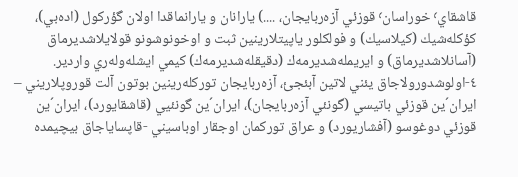قاشقاي٬ خوراسان٬ قوزئي آزه‌ربايجان، ....) يارانان و يارانماقدا اولان گؤركول (اده‌بي)، كؤكله‌شيك (كيلاسيك) و فولكلور ياپيتلارينين ثبت و اوخونوشونو قولايلاشديرماق (آسانلاشديرماق) و ايريمله‌شديرمه‌ك (دقيقله‌شديرمه‌ك) كيمي ايشله‌وله‌ري واردير.
٤-اولوشدورولاجاق يئني لاتين آبئجئ، آزه‌ربايجان توركله‌رينين بوتون آلت قوروپلاريني – ايران´ين قوزئي باتيسي (گونئي آزه‌ربايجان)، ايران´ين گونئيي (قاشقايورد)، ايران´ين قوزئي دوغوسو (آفشاريورد) و عراق توركمان اوجقار اوباسيني -قاپساياجاق بيچيمده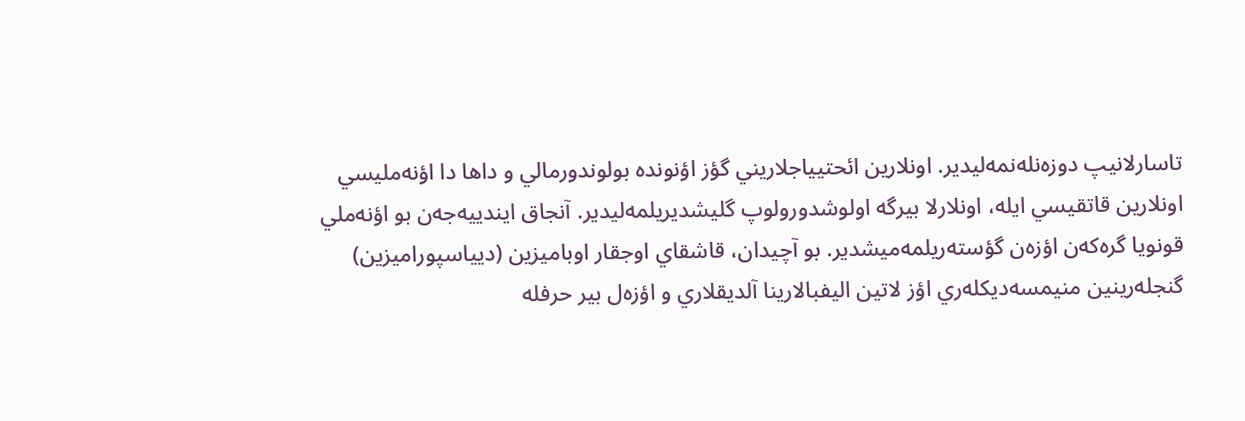تاسارلانيپ دوزه‌نله‌نمه‌ليدير. اونلارين ائحتيياجلاريني گؤز اؤنونده بولوندورمالي و داها دا اؤنه‌مليسي اونلارين قاتقيسي ايله، اونلارلا بيرگه اولوشدورولوپ گليشديريلمه‌ليدير. آنجاق ايندييه‌جه‌ن بو اؤنه‌ملي قونويا گره‌كه‌ن اؤزه‌ن گؤسته‌ريلمه‌ميشدير. بو آچيدان، قاشقاي اوجقار اوباميزين (ديياسپوراميزين) گنجله‌رينين منيمسه‌ديكله‌ري اؤز لاتين اليفبالارينا آلديقلاري و اؤزه‌ل بير حرفله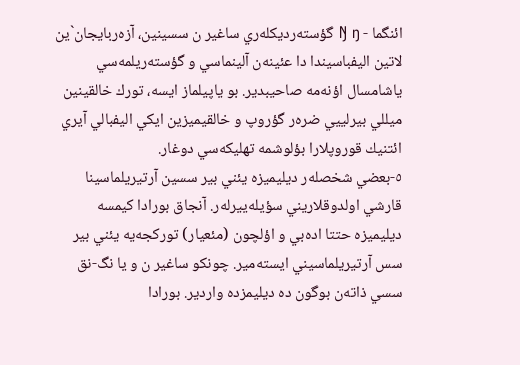ائنگما - Ŋ ŋ گؤسته‌رديكله‌ري ساغير ن سسينين، آزه‌ربايجان`ين لاتين اليفباسيندا دا عئينه‌ن آلينماسي و گؤسته‌ريلمه‌سي ياشامسال اؤنه‌‌مه صاحيبدير. بو ياپيلماز ايسه، تورك خالقينين ميللي بيرلييي ضره‌ر گؤروپ و خالقيميزين ايكي اليفبالي آيري ائتنيك قوروپلارا بؤلوشمه تهليكه‌سي دوغار.
٥-بعضي شخصله‌ر ديليميزه يئني بير سسين آرتيريلماسينا قارشي اولدوقلاريني سؤيله‌ييرله‌ر. آنجاق بورادا كيمسه ديليميزه حتتا اده‌بي و اؤلچون (مئعيار) توركجه‌يه يئني بير سس آرتيريلماسيني ايسته‌مير. چونكو ساغير ن و يا نگ-نق سسي ذاته‌ن بوگون ده ديليمزده واردير. بورادا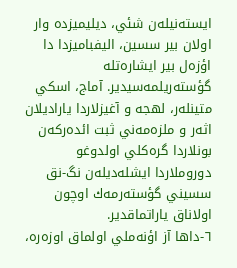ايسته‌نيله‌ن شئي، ديليميزده وار اولان بير سسين، اليفباميزدا دا اؤزه‌ل بير ايشاره‌تله گؤسته‌ريلمه‌سيدير. آماج، اسكي متينله‌ر، لهجه و آغيزلاردا ياراديلان اثه‌ر و ملزه‌مه‌ني ثبت ائده‌ركه‌ن بونلاردا گره‌كلي اولدوغو دوروملاردا ايشله‌ديله‌ن نگ-نق سسيني گؤسته‌رمه‌ك اوچون اولاناق ياراتماقدير.
٦-داها آز اؤنه‌ملي اولماق اوزه‌ره،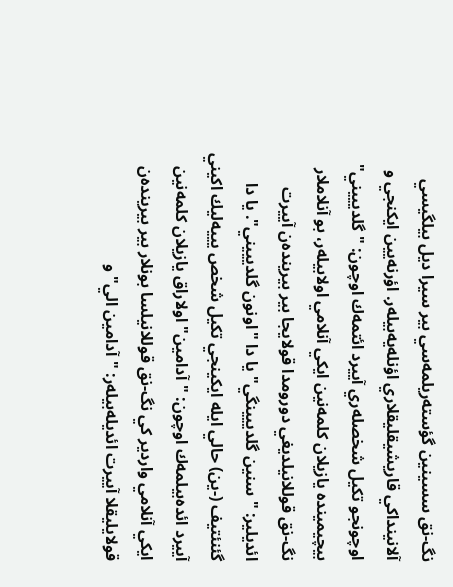نگ-نق سسينين گؤسته‌ريلمه‌سي بير سيرا ديل بيلگيسي آلانينداكي قاريشيقليقلاري اؤنله‌يه‌بيله‌ر. اؤرنه‌يين ايكنجي و اوچونجو تكيل شخصله‌ري آييرد ائتمه‌ك اوچون: "گلديييني" بيچيمينده يازيلان كلمه‌نين ايكي آنلامي اولابيله‌ر، بو آنلاملار نگ-نق قوللانيلديغي دورومدا قولايجا بير بيرينده‌ن آييرت ائديلير: "سنين گلدييينگي" يا دا "اونون گلديييني". يا دا گئنئتيف (-ين) حالي ايله ايكينجي تكيل شخص يييه‌ليك اكيني آييرد ائده‌بيلمه‌ك اوچون: "آدامين" اولاراق يازيلان كلمه‌نين ايكي آنلامي واردير كي نگ-نق قوللانيلسا بونلار بير بيرينده‌ن قولايليقلا آييرت ائديله‌بيله‌ر: "آدامين الي" و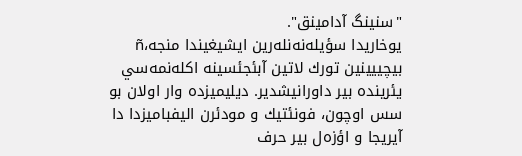"سنينگ آدامينق".
يوخاريدا سؤيله‌نه‌نله‌رين ايشيغيندا منجه،ñ بيچييينين تورك لاتين آبئجئسينه اكله‌نمه‌سي يئرينده بير داورانيشدير. ديليميزده وار اولان بو سس اوچون، فونئتيك و مودئرن اليفباميزدا دا آيريجا و اؤزه‌ل بير حرف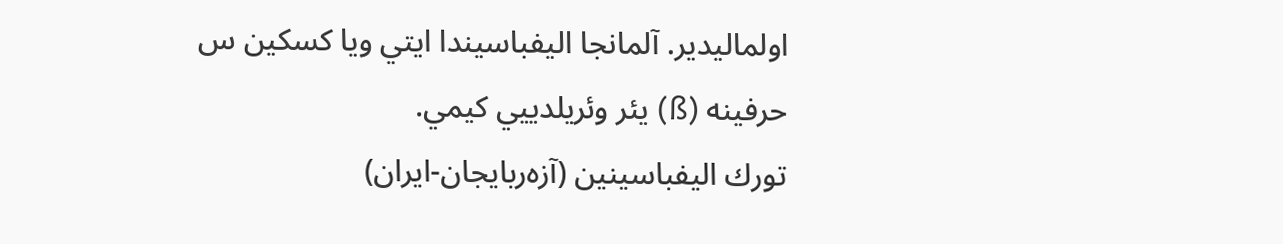اولماليدير. آلمانجا اليفباسيندا ايتي ويا كسكين س حرفينه (ß) يئر وئريلدييي كيمي.
تورك اليفباسينين (آزه‌ربايجان-ايران)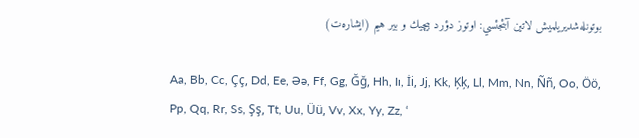بوتونله‌شديريلميش لاتين آبئجئسي: اوتوز دؤرد بيچيك و بير هيم (ايشاره‌ت)

Aa, Bb, Cc, Çç, Dd, Ee, Əə, Ff, Gg, Ğğ, Hh, Iı, İi, Jj, Kk, Ķķ, Ll, Mm, Nn, Ññ, Oo, Öö, Pp, Qq, Rr, Ss, Şş, Tt, Uu, Üü, Vv, Xx, Yy, Zz, ‘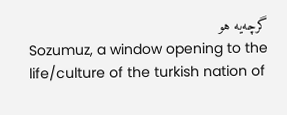گرچه‌يه هو
Sozumuz, a window opening to the life/culture of the turkish nation of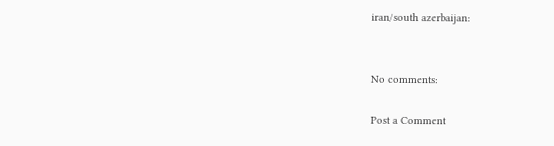iran/south azerbaijan:


No comments:

Post a Comment